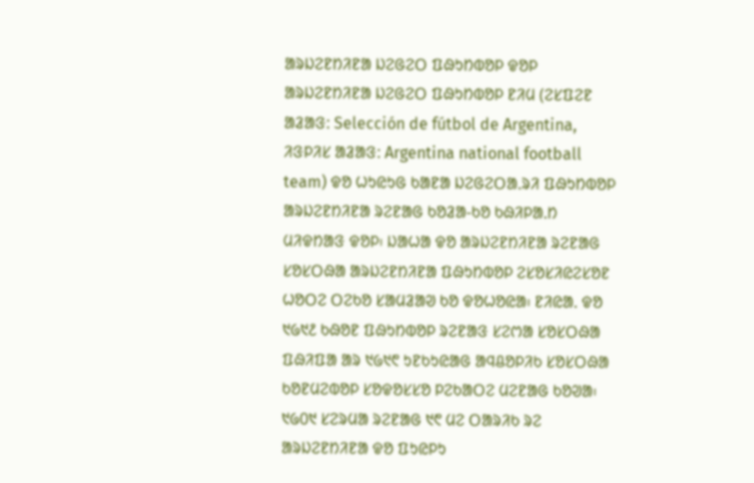ᱟᱨᱡᱮᱱᱴᱤᱱᱟ ᱡᱮᱜᱮᱛ ᱯᱷᱩᱴᱵᱚᱞ ᱫᱚᱞ
ᱟᱨᱡᱮᱱᱴᱤᱱᱟ ᱡᱮᱜᱮᱛ ᱯᱷᱩᱴᱵᱚᱞ ᱱᱤᱢ (ᱮᱥᱯᱮᱱ ᱟᱲᱟᱝ: Selección de fútbol de Argentina, ᱤᱝᱞᱤᱥ ᱟᱲᱟᱝ: Argentina national football team) ᱫᱚ ᱦᱩᱭᱩᱜ ᱠᱟᱱᱟ ᱡᱮᱜᱮᱛᱟᱹᱨᱤ ᱯᱷᱩᱴᱵᱚᱞ ᱟᱨᱡᱮᱱᱴᱤᱱᱟ ᱨᱮᱱᱟᱜ ᱠᱚᱲᱟ-ᱠᱚ ᱠᱷᱤᱞᱟᱹᱴ ᱢᱤᱫᱴᱟᱝ ᱫᱚᱞ᱾ ᱡᱟᱦᱟ ᱫᱚ ᱟᱨᱡᱮᱱᱴᱤᱱᱟ ᱨᱮᱱᱟᱜ ᱥᱚᱥᱛᱷᱟ ᱟᱨᱡᱮᱱᱴᱤᱱᱟ ᱯᱷᱩᱴᱵᱚᱞ ᱮᱥᱚᱥᱤᱭᱮᱥᱚᱱ ᱦᱚᱛᱮ ᱛᱮᱠᱚ ᱥᱟᱢᱲᱟᱣ ᱠᱚ ᱫᱚᱦᱚᱭᱟ᱾ ᱱᱤᱭᱟᱹ ᱫᱚ ᱑᱙᱑᱒ ᱠᱷᱚᱱ ᱯᱷᱩᱴᱵᱚᱞ ᱨᱮᱱᱟᱝ ᱥᱮᱬᱟ ᱥᱚᱥᱛᱷᱟ ᱯᱷᱤᱯᱟ ᱟᱨ ᱑᱙᱑᱖ ᱩᱱᱠᱩᱭᱟᱜ ᱟᱧᱪᱚᱞᱤᱠ ᱥᱚᱥᱛᱷᱟ ᱠᱚᱱᱢᱮᱵᱚᱞ ᱥᱚᱫᱚᱥᱥᱚ ᱞᱮᱠᱟᱛᱮ ᱢᱮᱱᱟᱜ ᱠᱚᱣᱟ᱾ ᱑᱙᱐᱑ ᱥᱮᱨᱢᱟ ᱨᱮᱱᱟᱜ ᱑᱖ ᱢᱮ ᱛᱟᱨᱤᱠ ᱨᱮ ᱟᱨᱡᱮᱱᱴᱤᱱᱟ ᱫᱚ ᱯᱩᱭᱞᱩ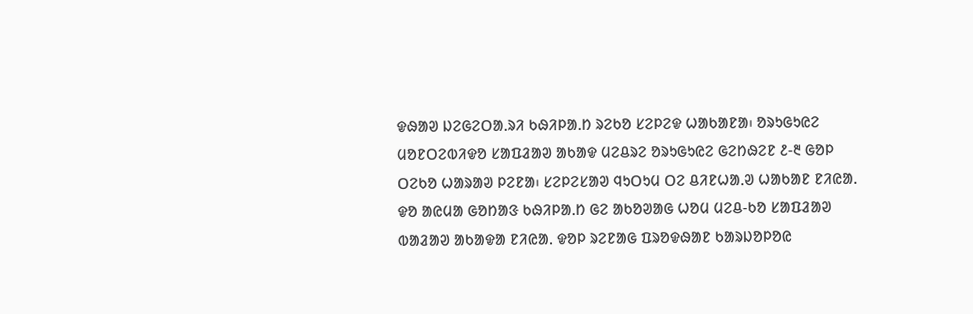ᱫᱷᱟᱣ ᱡᱮᱜᱮᱛᱟᱹᱨᱤ ᱠᱷᱤᱞᱟᱹᱴ ᱨᱮᱠᱚ ᱥᱮᱞᱮᱫ ᱦᱟᱠᱟᱱᱟ᱾ ᱚᱨᱩᱜᱩᱭᱮ ᱢᱚᱱᱛᱮᱵᱤᱫᱚ ᱥᱟᱯᱲᱟᱣ ᱟᱠᱟᱫ ᱢᱮᱪᱨᱮ ᱚᱨᱩᱜᱩᱭᱮ ᱜᱮᱴᱷᱮᱱ ᱒-᱓ ᱜᱚᱞ ᱛᱮᱠᱚ ᱦᱟᱨᱟᱣ ᱞᱮᱱᱟ᱾ ᱥᱮᱞᱮᱥᱟᱣ ᱧᱩᱛᱩᱢ ᱛᱮ ᱪᱤᱱᱦᱟᱹᱣ ᱦᱟᱠᱟᱱ ᱱᱤᱭᱟᱹ ᱫᱚ ᱟᱭᱢᱟ ᱜᱚᱴᱟᱝ ᱠᱷᱤᱞᱟᱹᱴ ᱜᱮ ᱟᱠᱚᱣᱟᱜ ᱦᱚᱢ ᱢᱮᱪ-ᱠᱚ ᱥᱟᱯᱲᱟᱣ ᱵᱟᱲᱟᱣ ᱟᱠᱟᱫᱟ ᱱᱤᱭᱟᱹ ᱫᱚᱞ ᱨᱮᱱᱟᱜ ᱯᱨᱚᱫᱷᱟᱱ ᱠᱟᱨᱡᱚᱞᱚᱭ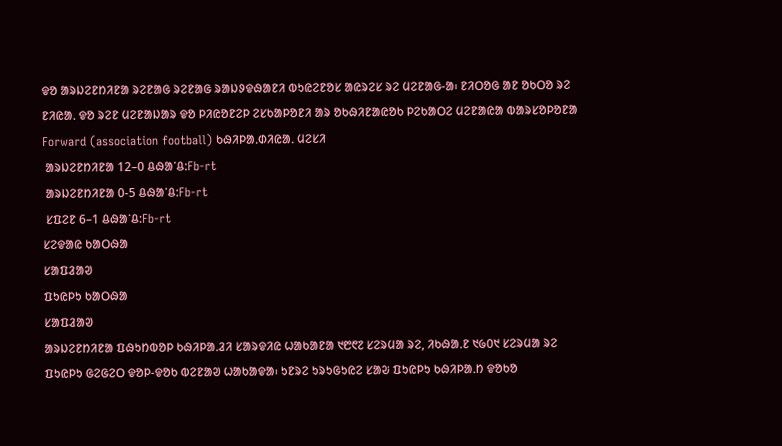ᱫᱚ ᱟᱨᱡᱮᱱᱴᱤᱱᱟ ᱨᱮᱱᱟᱜ ᱨᱮᱱᱟᱜ ᱨᱟᱡᱽᱫᱷᱟᱱᱤ ᱵᱩᱭᱮᱱᱚᱥ ᱟᱭᱨᱮᱥ ᱨᱮ ᱢᱮᱱᱟᱜ-ᱟ᱾ ᱱᱤᱛᱚᱜ ᱟᱱ ᱚᱠᱛᱚ ᱨᱮ ᱱᱤᱭᱟᱹ ᱫᱚ ᱨᱮᱱ ᱢᱮᱱᱟᱡᱟᱨ ᱫᱚ ᱞᱤᱭᱚᱱᱮᱞ ᱮᱥᱠᱟᱞᱚᱱᱤ ᱟᱨ ᱚᱠᱷᱤᱱᱟᱭᱚᱠ ᱞᱮᱠᱟᱛᱮ ᱢᱮᱱᱟᱭᱟ ᱵᱟᱨᱥᱚᱞᱚᱱᱟ Forward (association football) ᱠᱷᱤᱞᱟᱹᱰᱤᱭᱟᱹ ᱢᱮᱥᱤ
 ᱟᱨᱡᱮᱱᱴᱤᱱᱟ 12–0 ᱪᱷᱟᱸᱪ:Fb-rt
 ᱟᱨᱡᱮᱱᱴᱤᱱᱟ 0-5 ᱪᱷᱟᱸᱪ:Fb-rt
 ᱥᱯᱮᱱ 6–1 ᱪᱷᱟᱸᱪ:Fb-rt
ᱥᱮᱫᱟᱭ ᱠᱟᱛᱷᱟ
ᱥᱟᱯᱲᱟᱣ
ᱯᱩᱭᱞᱩ ᱠᱟᱛᱷᱟ
ᱥᱟᱯᱲᱟᱣ
ᱟᱨᱡᱮᱱᱴᱤᱱᱟ ᱯᱷᱩᱴᱵᱚᱞ ᱠᱷᱤᱞᱟᱹᱲᱤ ᱥᱟᱨᱫᱤᱭ ᱦᱟᱠᱟᱱᱟ ᱑᱘᱖᱗ ᱥᱮᱨᱢᱟ ᱨᱮ, ᱤᱠᱷᱟᱹᱱ ᱑᱙᱐᱑ ᱥᱮᱨᱢᱟ ᱨᱮ ᱯᱩᱭᱞᱩ ᱜᱮᱜᱮᱛ ᱫᱚᱞ-ᱫᱚᱠ ᱵᱮᱱᱟᱣ ᱦᱟᱠᱟᱫᱟ᱾ ᱩᱱᱨᱮ ᱩᱨᱩᱜᱩᱭᱮ ᱥᱟᱶ ᱯᱩᱭᱞᱩ ᱠᱷᱤᱞᱟᱹᱴ ᱫᱚᱠᱚ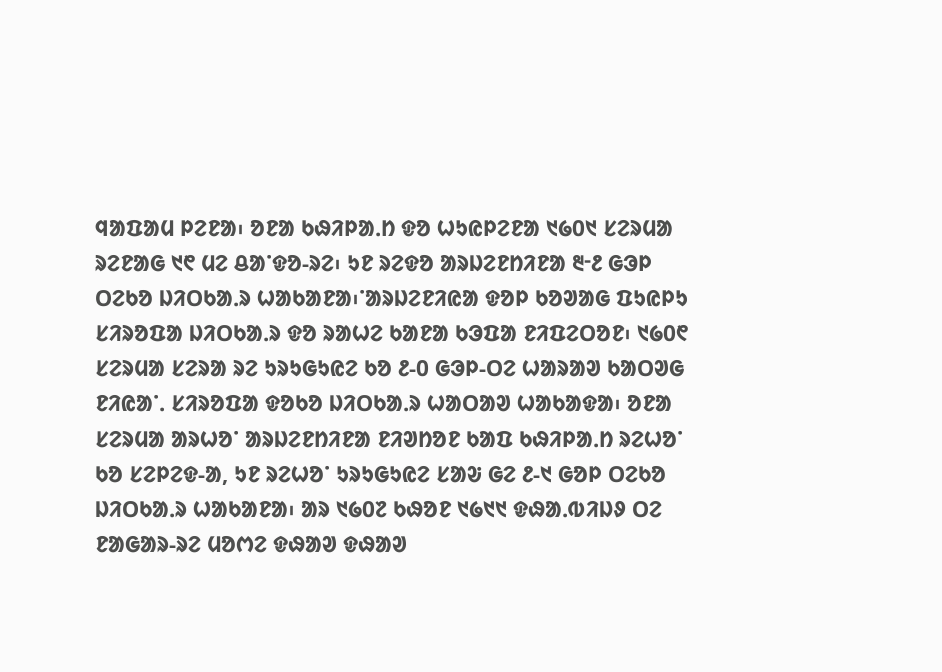ᱧᱟᱯᱟᱢ ᱞᱮᱱᱟ᱾ ᱚᱱᱟ ᱠᱷᱤᱞᱟᱹᱴ ᱫᱚ ᱦᱩᱭᱞᱮᱱᱟ ᱑᱙᱐᱑ ᱥᱮᱨᱢᱟ ᱨᱮᱱᱟᱜ ᱑᱖ ᱢᱮ ᱪᱟᱸᱫᱚ-ᱨᱮ᱾ ᱩᱱ ᱨᱮᱫᱚ ᱟᱨᱡᱮᱱᱴᱤᱱᱟ ᱓ᱼ᱒ ᱜᱳᱞ ᱛᱮᱠᱚ ᱡᱤᱛᱠᱟᱹᱨ ᱦᱟᱠᱟᱱᱟ᱾ᱸᱟᱨᱡᱮᱱᱤᱭᱟ ᱫᱚᱞ ᱠᱚᱣᱟᱜ ᱯᱩᱭᱞᱩ ᱥᱤᱨᱚᱯᱟ ᱡᱤᱛᱠᱟᱹᱨ ᱫᱚ ᱨᱟᱦᱮ ᱠᱟᱱᱟ ᱠᱳᱯᱟ ᱱᱤᱯᱮᱛᱚᱱ᱾ ᱑᱙᱐᱖ ᱥᱮᱨᱢᱟ ᱥᱮᱨᱟ ᱨᱮ ᱩᱨᱩᱜᱩᱭᱮ ᱠᱚ ᱒-᱐ ᱜᱳᱞ-ᱛᱮ ᱦᱟᱨᱟᱣ ᱠᱟᱛᱣᱜ ᱱᱤᱭᱟᱸᱹ ᱥᱤᱨᱚᱯᱟ ᱫᱚᱠᱚ ᱡᱤᱛᱠᱟᱹᱨ ᱦᱟᱛᱟᱣ ᱦᱟᱠᱟᱫᱟ᱾ ᱚᱱᱟ ᱥᱮᱨᱢᱟ ᱟᱨᱦᱚᱸ ᱟᱨᱡᱮᱱᱴᱤᱱᱟ ᱱᱤᱣᱴᱚᱱ ᱠᱟᱯ ᱠᱷᱤᱞᱟᱹᱴ ᱨᱮᱦᱚᱸ ᱠᱚ ᱥᱮᱞᱮᱫ-ᱟ, ᱩᱱ ᱨᱮᱦᱚᱸ ᱩᱨᱩᱜᱩᱭᱮ ᱥᱟᱶ ᱜᱮ ᱒-᱑ ᱜᱚᱞ ᱛᱮᱠᱚ ᱡᱤᱛᱠᱟᱹᱨ ᱦᱟᱠᱟᱱᱟ᱾ ᱟᱨ ᱑᱙᱐᱗ ᱠᱷᱚᱱ ᱑᱙᱑᱑ ᱫᱷᱟᱹᱵᱤᱡᱽ ᱛᱮ ᱱᱟᱜᱟᱨ-ᱨᱮ ᱢᱚᱬᱮ ᱫᱷᱟᱣ ᱫᱷᱟᱣ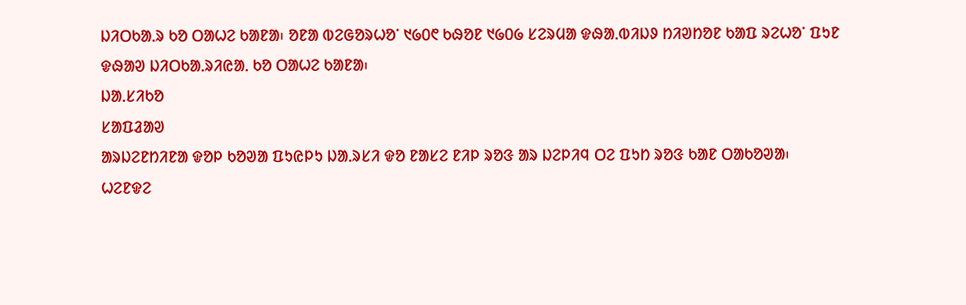ᱡᱤᱛᱠᱟᱹᱨ ᱠᱚ ᱛᱟᱦᱮ ᱠᱟᱱᱟ᱾ ᱚᱱᱟ ᱵᱮᱜᱚᱨᱦᱚᱸ ᱑᱙᱐᱖ ᱠᱷᱚᱱ ᱑᱙᱐᱙ ᱥᱮᱨᱢᱟ ᱫᱷᱟᱹᱵᱤᱡᱽ ᱴᱤᱣᱴᱚᱱ ᱠᱟᱯ ᱨᱮᱦᱚᱸ ᱯᱩᱱ ᱫᱷᱟᱣ ᱡᱤᱛᱠᱟᱹᱨᱤᱭᱟᱹ ᱠᱚ ᱛᱟᱦᱮ ᱠᱟᱱᱟ᱾
ᱡᱟᱹᱥᱤᱠᱚ
ᱥᱟᱯᱲᱟᱣ
ᱟᱨᱡᱮᱱᱴᱤᱱᱟ ᱫᱚᱞ ᱠᱚᱣᱟ ᱯᱩᱭᱞᱩ ᱡᱟᱹᱨᱥᱤ ᱫᱚ ᱱᱟᱥᱮ ᱱᱤᱞ ᱨᱚᱝ ᱟᱨ ᱡᱮᱞᱤᱧ ᱛᱮ ᱯᱩᱴ ᱨᱚᱝ ᱠᱟᱱ ᱛᱟᱠᱚᱣᱟ᱾ ᱦᱮᱱᱫᱮ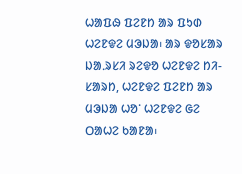ᱦᱟᱯᱷ ᱯᱮᱱᱴ ᱟᱨ ᱯᱩᱰ ᱦᱮᱱᱫᱮ ᱢᱳᱡᱟ᱾ ᱟᱨ ᱫᱚᱥᱟᱨ ᱡᱟᱹᱨᱥᱤ ᱨᱮᱫᱚ ᱦᱮᱱᱫᱮ ᱴᱤ-ᱥᱟᱨᱴ, ᱦᱮᱱᱫᱮ ᱯᱮᱱᱴ ᱟᱨ ᱢᱳᱡᱟ ᱦᱚᱸ ᱦᱮᱱᱫᱮ ᱜᱮ ᱛᱟᱦᱮ ᱠᱟᱱᱟ᱾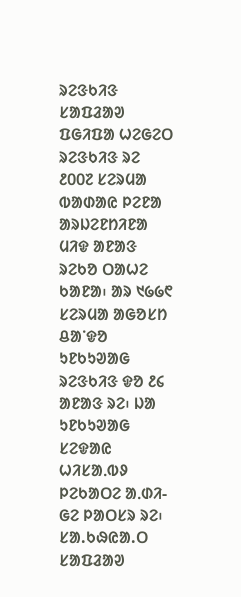ᱨᱮᱝᱠᱤᱝ
ᱥᱟᱯᱲᱟᱣ
ᱯᱜᱤᱯᱟ ᱦᱮᱜᱮᱛ ᱨᱮᱝᱠᱤᱝ ᱨᱮ ᱒᱐᱐᱗ ᱥᱮᱨᱢᱟ ᱵᱟᱰᱟᱭ ᱞᱮᱱᱟ ᱟᱨᱡᱮᱱᱴᱤᱱᱟ ᱢᱤᱫ ᱟᱱᱟᱝ ᱨᱮᱠᱚ ᱛᱟᱦᱮ ᱠᱟᱱᱟ᱾ ᱟᱨ ᱑᱙᱙᱖ ᱥᱮᱨᱢᱟ ᱟᱜᱚᱥᱴ ᱪᱟᱸᱫᱚ ᱩᱱᱠᱩᱣᱟᱜ ᱨᱮᱝᱠᱤᱝ ᱫᱚ ᱒᱔ ᱟᱱᱟᱝ ᱨᱮ᱾ ᱡᱟ ᱩᱱᱠᱩᱣᱟᱜ ᱥᱮᱫᱟᱭ ᱦᱤᱥᱟᱹᱵᱽ ᱞᱮᱠᱟᱛᱮ ᱟᱹᱰᱤ-ᱜᱮ ᱞᱟᱛᱥᱨ ᱨᱮ᱾
ᱥᱟ.ᱠᱷᱭᱟ.ᱛ
ᱥᱟᱯᱲᱟᱣ